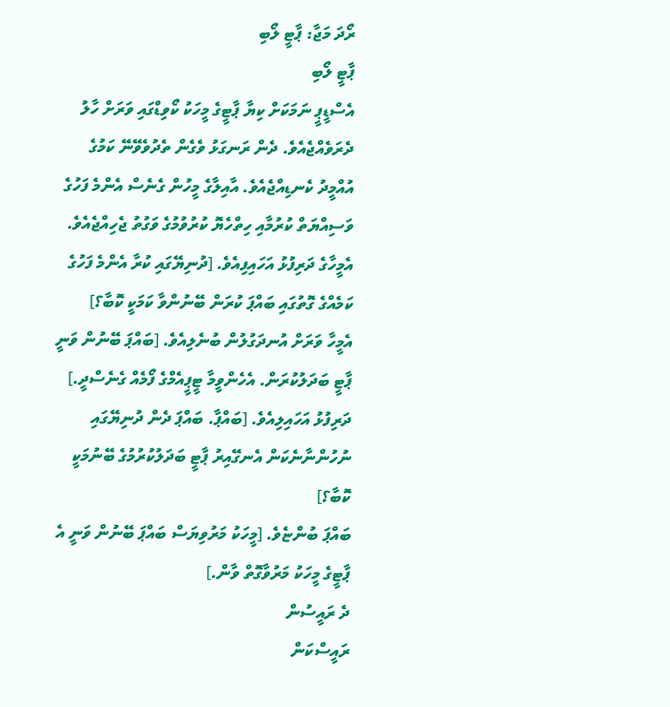ރޯދަ މަޖާ: ޕާޓީ ލޯބި
ޕާޓީ ލޯބި
އެސްޑީޕީ ނަމަކަށް ކިޔާ ޕާޓީގެ މީހަކު ކޯވިޑްގައި ވަރަށް ހާލު ދެރަވެއްޖެއެވެ. ދެން ރަނގަޅު ވެގެން ތެދުވެވޭނޭ ކަމުގެ އުއްމީދު ކެނޑިއްޖެއެވެ. އާއިލާގެ މީހުން ގެނެސް އެންމެ ފަހުގެ ވަސިއްޔަތް ކުރުމާއި ހިތްހެޔޮ ކުރުވުމުގެ ވަގުތު ޖެހިއްޖެއެވެ.
އެމީހާގެ ދަރިފުޅު އަހައިފިއެވެ. [ދުނިޔޭގައި ކުރާ އެންމެ ފަހުގެ ކަމެއްގެ ގޮތުގައި ބައްޕަ ކުރަން ބޭނުންވާ ކަމަކީ ކޮބާ؟]
އެމީހާ ވަރަށް އުނދަގުލުން ބުނެލިއެވެ. [ބައްޕަ ބޭނުން ވަނީ ޕާޓީ ބަދަލުކުރަން. އެހެންވީމާ ޓީޕީއެމްގެ ފޯމެއް ގެނެސްދީ.]
ދަރިފުޅު އަހައިލިއެވެ. [ބައްޕާ. ބައްޕަ ދެން ދުނިޔޭގައި ނުހުންނާނެކަން އެނގޭއިރު ޕާޓީ ބަދަލުކުރުމުގެ ބޭނުމަކީ ކޮބާ؟]
ބައްޕަ ބުންޏެވެ. [މީހަކު މަރުވިޔަސް ބައްޕަ ބޭނުން ވަނީ އެ ޕާޓީގެ މީހަކު މަރުވާގޮތް ވާން.]
ދެ ރައީސުން
ރައީސްކަން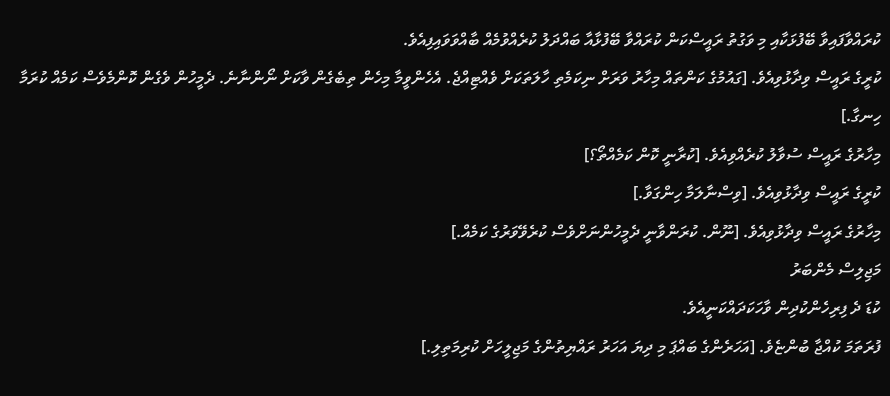ކުރައްވާފައިވާ ބޭފުޅަކާއި މި ވަގުތު ރައީސްކަން ކުރައްވާ ބޭފުޅާއާ ބައްދަލު ކުރެއްވުމެއް ބާއްވަވައިފިއެވެ.
ކުރީގެ ރައީސް ވިދާޅުވިއެވެ. [ގައުމުގެ ކަންތައް މިހާރު ވަރަށް ނިކަމެތި ހާލަތަކަށް ވެއްޓިއްޖެ. އެހެންވީމާ މިހެން ތިބެގެން ވާކަށް ނޯންނާނެ. ދެމީހުން ވެގެން ކޮންމެވެސް ކަމެއް ކުރަމާ ހިނގާ.]
މިހާރުގެ ރައީސް ސުވާލު ކުރެއްވިއެވެ. [ކުރާނީ ކޮން ކަމެއްތޯ؟]
ކުރީގެ ރައީސް ވިދާޅުވިއެވެ. [ވިސްނާލަމާ ހިންގަވާ.]
މިހާރުގެ ރައީސް ވިދާޅުވިއެވެ. [ނޫން. ކުރަންވާނީ ދެމީހުންނަށްވެސް ކުރެވޭވަރުގެ ކަމެއް.]
މަޖިލިސް މެންބަރު
ކުޑަ ދެ ފިރިހެންކުދިން ވާހަކަދައްކަނީއެވެ.
ފުރަތަމަ ކުއްޖާ ބުންޏެވެ. [އަހަރެންގެ ބައްޕަ މި ދިޔަ އަހަރު ރައްޔިތުންގެ މަޖިލީހަށް ކުރިމަތިލި.]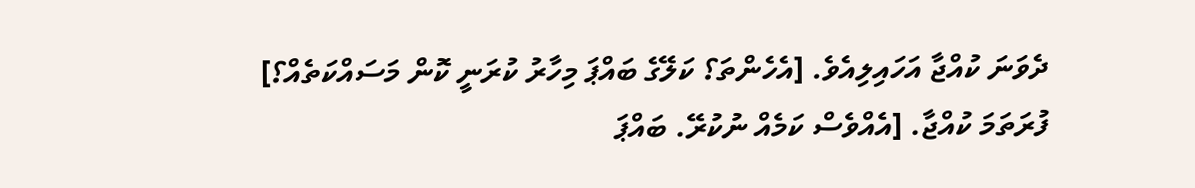ދެވަނަ ކުއްޖާ އަހައިލިއެވެ. [އެހެންތަ؟ ކަލޭގެ ބައްޕަ މިހާރު ކުރަނީ ކޮން މަސައްކަތެއް؟]
ފުރަތަމަ ކުއްޖާ. [އެއްވެސް ކަމެއް ނުކުރޭ. ބައްޕަ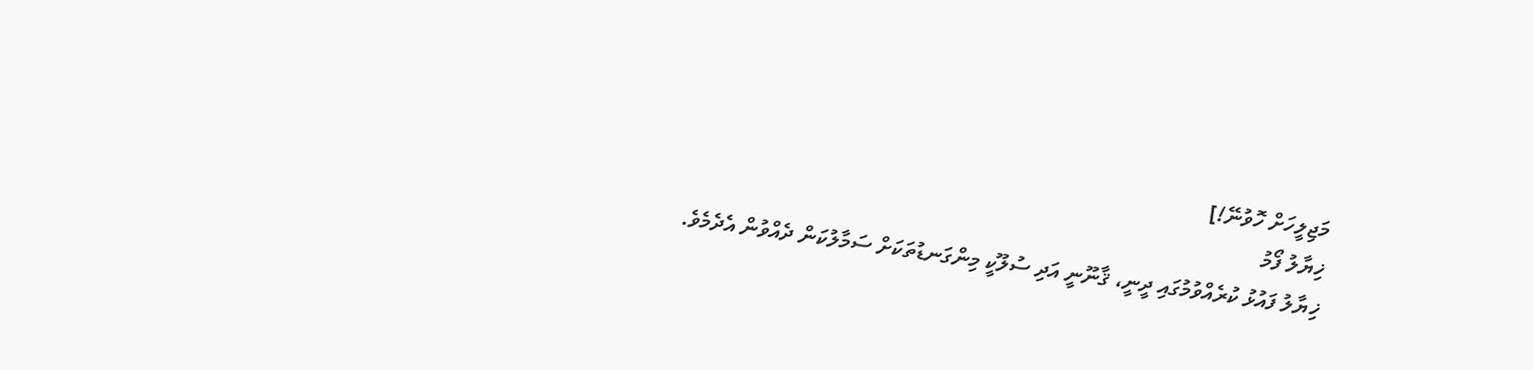މަޖިލީހަށް ހޮވުނޭ!]
ޚިޔާލު ފޯމު
ޚިޔާލު ފައުޅު ކުރެއްވުމުގައި ދީނީ، ޤާނޫނީ އަދި ސުލޫކީ މިންގަނޑުތަކަށް ސަމާލުކަން ދެއްވުން އެދެމެވެ.